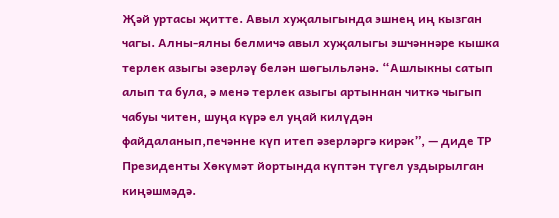Җәй уртасы җитте. Авыл хуҗалыгында эшнең иң кызган чагы. Алны-ялны белмичә авыл хуҗалыгы эшчәннәре кышка терлек азыгы әзерләү белән шөгыльләнә. “Ашлыкны сатып алып та була, ә менә терлек азыгы артыннан читкә чыгып чабуы читен, шуңа күрә ел уңай килүдән файдаланып,печәнне күп итеп әзерләргә кирәк”, — диде ТР Президенты Хөкүмәт йортында күптән түгел уздырылган киңәшмәдә.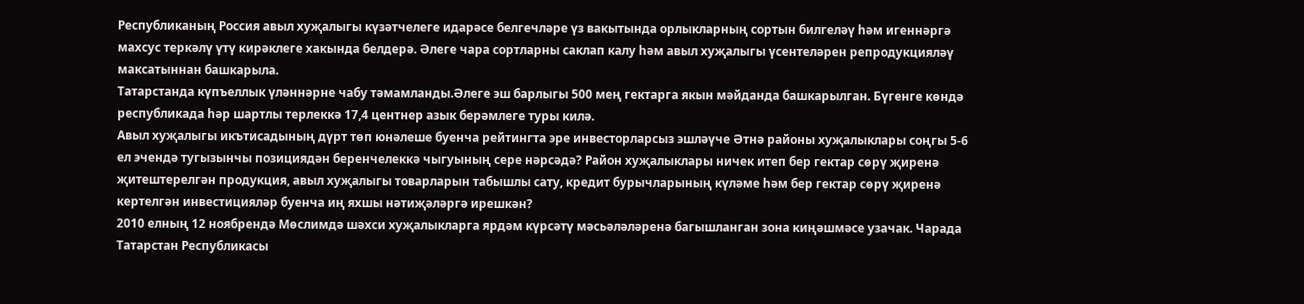Республиканың Россия авыл хуҗалыгы күзәтчелеге идарәсе белгечләре үз вакытында орлыкларның сортын билгеләү һәм игеннәргә махсус теркәлү үтү кирәклеге хакында белдерә. Әлеге чара сортларны саклап калу һәм авыл хуҗалыгы үсентеләрен репродукцияләү максатыннан башкарыла.
Татарстанда күпъеллык үләннәрне чабу тәмамланды.Әлеге эш барлыгы 500 мең гектарга якын мәйданда башкарылган. Бүгенге көндә республикада һәр шартлы терлеккә 17,4 центнер азык берәмлеге туры килә.
Авыл хуҗалыгы икътисадының дүрт төп юнәлеше буенча рейтингта эре инвесторларсыз эшләүче Әтнә районы хуҗалыклары соңгы 5-6 ел эчендә тугызынчы позициядән беренчелеккә чыгуының сере нәрсәдә? Район хуҗалыклары ничек итеп бер гектар сөрү җиренә җитештерелгән продукция, авыл хуҗалыгы товарларын табышлы сату, кредит бурычларының күләме һәм бер гектар сөрү җиренә кертелгән инвестицияләр буенча иң яхшы нәтиҗәләргә ирешкән?
2010 елның 12 ноябрендә Мөслимдә шәхси хуҗалыкларга ярдәм күрсәтү мәсьәләләренә багышланган зона киңәшмәсе узачак. Чарада Татарстан Республикасы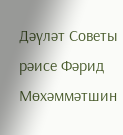Дәүләт Советы рәисе Фәрид Мөхәммәтшин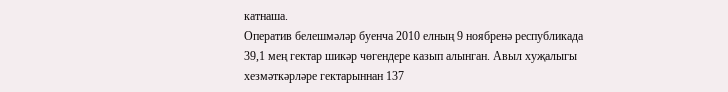катнаша.
Оператив белешмәләр буенча 2010 елның 9 ноябренә республикада 39,1 мең гектар шикәр чөгендере казып алынган. Авыл хуҗалыгы хезмәткәрләре гектарыннан 137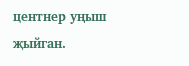центнер уңыш җыйган.